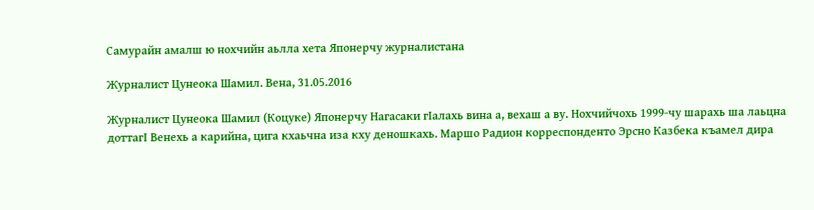Самурайн амалш ю нохчийн аьлла хета Японерчу журналистана

Журналист Цунеока Шамил. Вена, 31.05.2016

Журналист Цунеока Шамил (Коцуке) Японерчу Нагасаки гIалахь вина а, вехаш а ву. Нохчийчохь 1999-чу шарахь ша лаьцна доттагI Венехь а карийна, цига кхаьчна иза кху деношкахь. Маршо Радион корреспонденто Эрсно Казбека къамел дира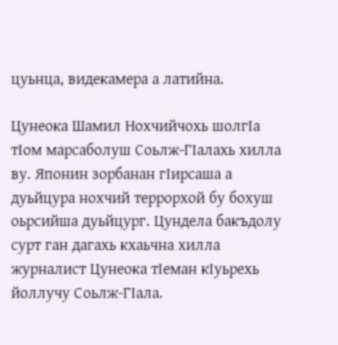цуьнца, видекамера а латийна.

Цунеока Шамил Нохчийчохь шолгIа тIом марсаболуш Соьлж-ГIалахь хилла ву. Японин зорбанан гIирсаша а дуьйцура нохчий террорхой бу бохуш оьрсийша дуьйцург. Цундела бакъдолу сурт ган дагахь кхаьчна хилла журналист Цунеока тIеман кIуьрехь йоллучу Соьлж-ГIала.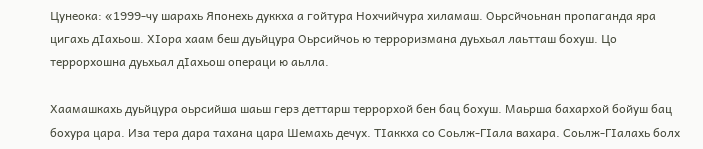Цунеока: «1999-чу шарахь Японехь дуккха а гойтура Нохчийчура хиламаш. Оьрсйчоьнан пропаганда яра цигахь дIахьош. ХIора хаам беш дуьйцура Оьрсийчоь ю терроризмана дуьхьал лаьтташ бохуш. Цо террорхошна дуьхьал дIахьош операци ю аьлла.

Хаамашкахь дуьйцура оьрсийша шаьш герз деттарш террорхой бен бац бохуш. Маьрша бахархой бойуш бац бохура цара. Иза тера дара тахана цара Шемахь дечух. ТIаккха со Соьлж-ГIала вахара. Соьлж-ГIалахь болх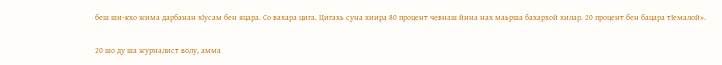беш ши-кхо жима дарбанан хIусам бен яцара. Со вахара цига. Цигахь суна хиира 80 процент чевнаш йина нах маьрша бахархой хилар. 20 процент бен бацара тIемалой».

20 шо ду ша журналист волу, амма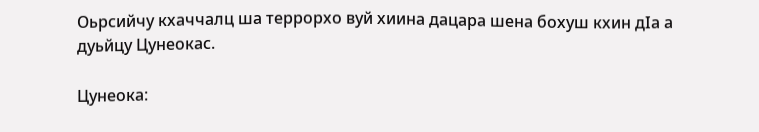Оьрсийчу кхаччалц ша террорхо вуй хиина дацара шена бохуш кхин дIа а дуьйцу Цунеокас.

Цунеока: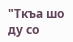"Ткъа шо ду со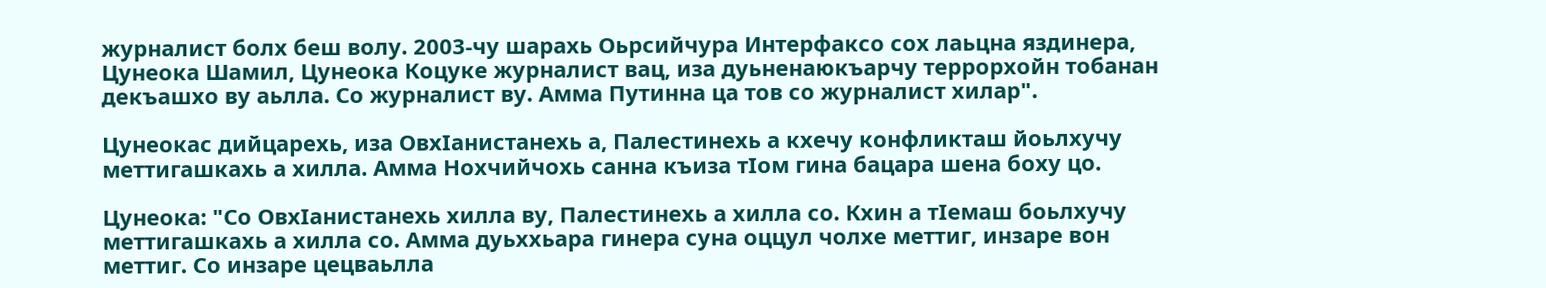журналист болх беш волу. 2003-чу шарахь Оьрсийчура Интерфаксо сох лаьцна яздинера, Цунеока Шамил, Цунеока Коцуке журналист вац, иза дуьненаюкъарчу террорхойн тобанан декъашхо ву аьлла. Со журналист ву. Амма Путинна ца тов со журналист хилар".

Цунеокас дийцарехь, иза ОвхIанистанехь а, Палестинехь а кхечу конфликташ йоьлхучу меттигашкахь а хилла. Амма Нохчийчохь санна къиза тIом гина бацара шена боху цо.

Цунеока: "Со ОвхIанистанехь хилла ву, Палестинехь а хилла со. Кхин а тIемаш боьлхучу меттигашкахь а хилла со. Амма дуьххьара гинера суна оццул чолхе меттиг, инзаре вон меттиг. Со инзаре цецваьлла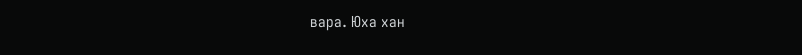вара. Юха хан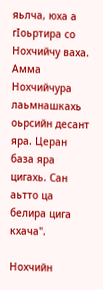яьлча, юха а гIоьртира со Нохчийчу ваха. Амма Нохчийчура лаьмнашкахь оьрсийн десант яра. Церан база яра цигахь. Сан аьтто ца белира цига кхача".

Нохчийн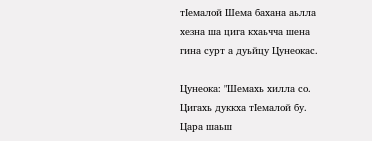тIемалой Шема бахана аьлла хезна ша цига кхаьчча шена гина сурт а дуьйцу Цунеокас.

Цунеока: "Шемахь хилла со. Цигахь дуккха тIемалой бу. Цара шаьш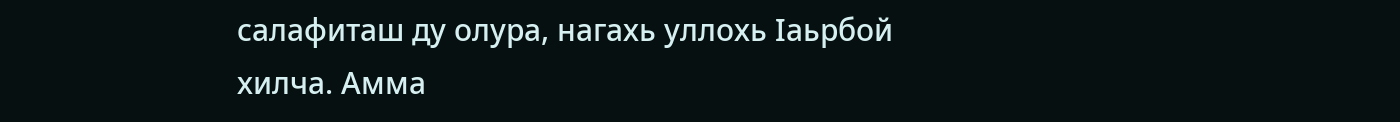салафиташ ду олура, нагахь уллохь Iаьрбой хилча. Амма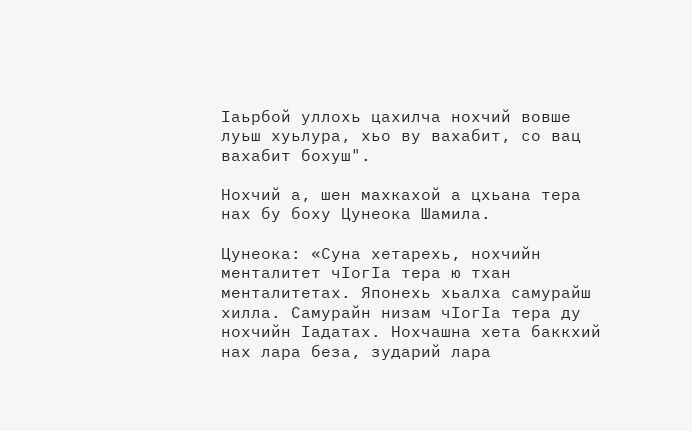Iаьрбой уллохь цахилча нохчий вовше луьш хуьлура, хьо ву вахабит, со вац вахабит бохуш".

Нохчий а, шен махкахой а цхьана тера нах бу боху Цунеока Шамила.

Цунеока: «Суна хетарехь, нохчийн менталитет чIогIа тера ю тхан менталитетах. Японехь хьалха самурайш хилла. Самурайн низам чIогIа тера ду нохчийн Iадатах. Нохчашна хета баккхий нах лара беза, зударий лара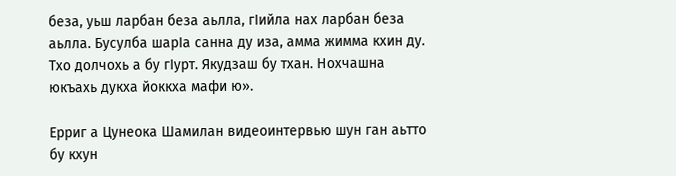беза, уьш ларбан беза аьлла, гIийла нах ларбан беза аьлла. Бусулба шарIа санна ду иза, амма жимма кхин ду. Тхо долчохь а бу гIурт. Якудзаш бу тхан. Нохчашна юкъахь дукха йоккха мафи ю».

Ерриг а Цунеока Шамилан видеоинтервью шун ган аьтто бу кхун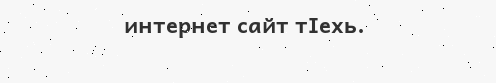интернет сайт тIехь.